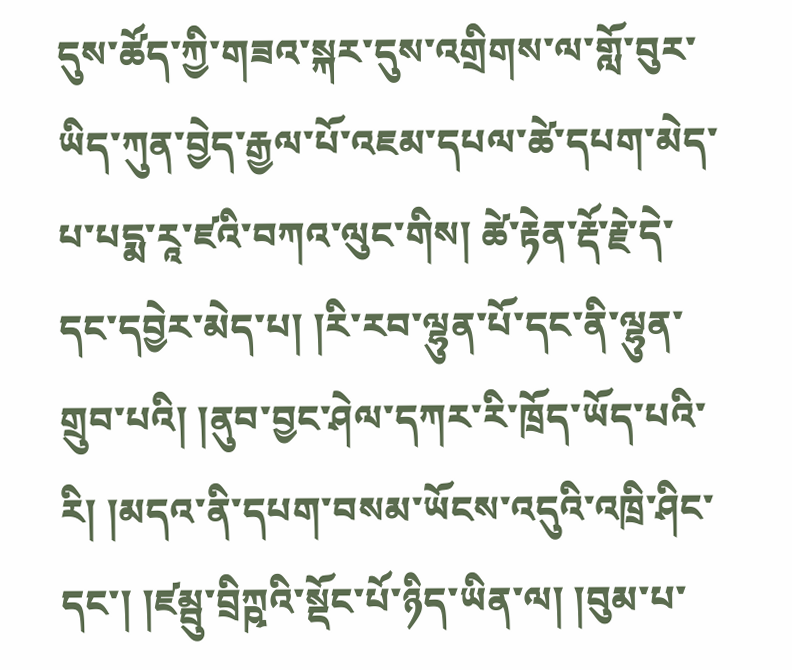དུས་ཚོད་ཀྱི་གཟའ་སྐར་དུས་འགྲིགས་ལ་གློ་བུར་ཡིད་ཀུན་བྱེད་རྒྱལ་པོ་འཇམ་དཔལ་ཚེ་དཔག་མེད་པ་པདྨ་རཱ་ཛའི་བཀའ་ལུང་གིས། ཚེ་རྟེན་རྡོ་རྗེ་དེ་དང་དབྱེར་མེད་པ། །རི་རབ་ལྷུན་པོ་དང་ནི་ལྷུན་གྲུབ་པའི། །ནུབ་བྱང་ཤེལ་དཀར་རི་ཁྲོད་ཡོད་པའི་རི། །མདའ་ནི་དཔག་བསམ་ཡོངས་འདུའི་འཁྲི་ཤིང་དང་། །ཛམྦུ་བྲིཀྵའི་སྡོང་པོ་ཉིད་ཡིན་ལ། །བུམ་པ་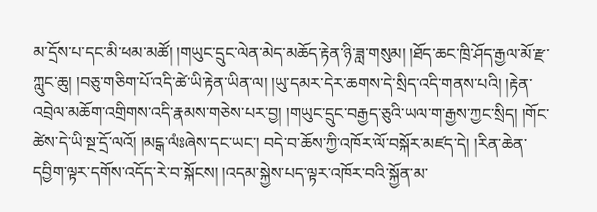མ་དྲོས་པ་དང་མི་ཕམ་མཚོ། །གཡུང་དྲུང་ལེན་མེད་མཆོད་རྟེན་ཉི་ཟླ་གསུམ། །ཐོད་ཆང་ཁྲི་ཤོད་རྒྱལ་མོ་རྫ་ཀླུང་ཆུ། །བཅུ་གཅིག་པོ་འདི་ཚེ་ཡི་རྟེན་ཡིན་ལ། །ཡུ་དམར་དེར་ཆགས་དེ་སྲིད་འདི་གནས་པའི། །རྟེན་འབྲེལ་མཆོག་འགྲིགས་འདི་རྣམས་གཅེས་པར་བྱ། །གཡུང་དྲུང་བརྒྱད་ཅུའི་ཡལ་ག་རྒྱས་ཀྱང་སྲིད། །གོང་ཚེས་དེ་ཡི་སྔ་དྲོ་ལའོ། །མངྒ་ལཾཿཞེས་དང་ཡང་། བདེ་བ་ཆོས་ཀྱི་འཁོར་ལོ་བསྐོར་མཛད་དེ། །རིན་ཆེན་དབྱིག་ལྟར་དགོས་འདོད་རེ་བ་སྐོངས། །འདམ་སྐྱེས་པད་ལྟར་འཁོར་བའི་སྐྱོན་མ་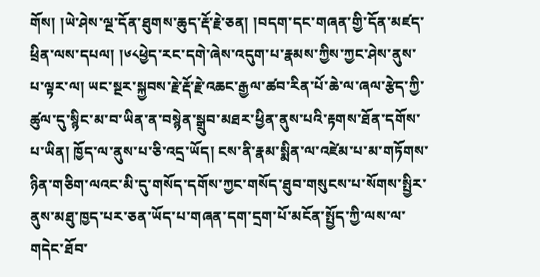གོས། །ཡེ་ཤེས་ལྔ་དོན་ཐུགས་ཆུད་རྡོ་རྗེ་ཅན། །བདག་དང་གཞན་གྱི་དོན་མཛད་ཕྲིན་ལས་དཔལ། །༦༨ཕྱེད་རང་དགེ་ཞེས་འདུག་པ་རྣམས་ཀྱིས་ཀྱང་ཤེས་ནུས་པ་ལྟར་ལ། ཡང་སྔར་སྐྱབས་རྗེ་རྡོ་རྗེ་འཆང་རྒྱལ་ཚབ་རིན་པོ་ཆེ་ལ་ཞལ་རྩེད་ཀྱི་ཚུལ་དུ་སྙིང་མ་བ་ཡིན་ན་བསྙེན་སྒྲུབ་མཐར་ཕྱིན་ནུས་པའི་རྟགས་ཐོན་དགོས་པ་ཡིན། ཁྱོད་ལ་ནུས་པ་ཅི་འདྲ་ཡོད། ངས་ནི་རྣམ་སྨིན་ལ་འཛེམ་པ་མ་གཏོགས་ཉིན་གཅིག་ལའང་མི་དུ་གསོད་དགོས་ཀྱང་གསོད་ཐུབ་གསུངས་པ་སོགས་སྤྱིར་ནུས་མཐུ་ཁྱད་པར་ཅན་ཡོད་པ་གཞན་དག་དྲག་པོ་མངོན་སྤྱོད་ཀྱི་ལས་ལ་གདེང་ཐོབ་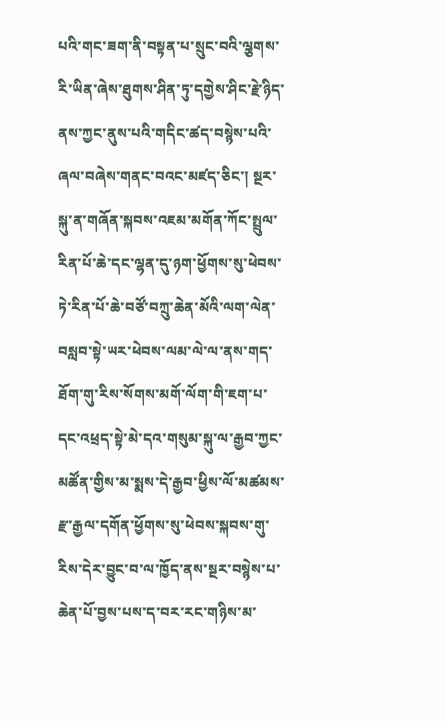པའི་གང་ཟག་ནི་བསྟན་པ་སྲུང་བའི་ལྕགས་རི་ཡིན་ཞེས་ཐུགས་ཤིན་ཏུ་དགྱེས་ཤིང་རྗེ་ཉིད་ནས་ཀྱང་ནུས་པའི་གདིང་ཚད་བསྙེས་པའི་ཞལ་བཞེས་གནང་བའང་མཛད་ཅིང་། སྔར་སྐུ་ན་གཞོན་སྐབས་འཇམ་མགོན་ཀོང་སྤྲུལ་རིན་པོ་ཆེ་དང་ལྷན་དུ་ཉག་ཕྱོགས་སུ་ཕེབས་ཏེ་རིན་པོ་ཆེ་བཙོ་བཀྲུ་ཆེན་མོའི་ལག་ལེན་བསླབ་སྟེ་ཡར་ཕེབས་ལམ་ལེ་ལ་ནས་གད་ཐོག་གུ་རིས་སོགས་མགོ་ལོག་གི་ཇག་པ་དང་འཕྲད་སྟེ་མེ་དའ་གསུམ་སྐུ་ལ་རྒྱབ་ཀྱང་མཚོན་གྱིས་མ་སྨས་དེ་རྒྱབ་ཕྱིས་ལོ་མཚམས་རྫ་རྒྱལ་དགོན་ཕྱོགས་སུ་ཕེབས་སྐབས་གུ་རིས་དེར་བྱུང་བ་ལ་ཁྱོད་ནས་སྔར་བསྙེས་པ་ཆེན་པོ་བྱས་པས་ད་བར་རང་གཉིས་མ་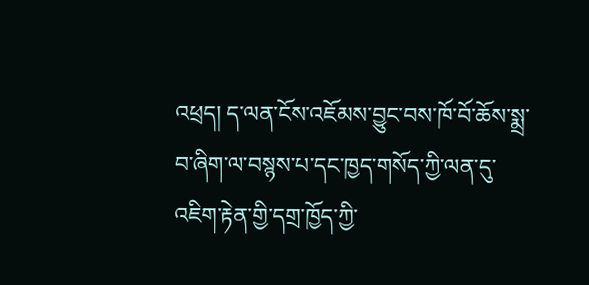འཕྲད། ད་ལན་ངོས་འཇོམས་བྱུང་བས་ཁོ་བོ་ཆོས་སྨྲ་བ་ཞིག་ལ་བསྙས་པ་དང་ཁྱད་གསོད་ཀྱི་ལན་དུ་འཇིག་རྟེན་གྱི་དགྲ་ཁྱོད་ཀྱི་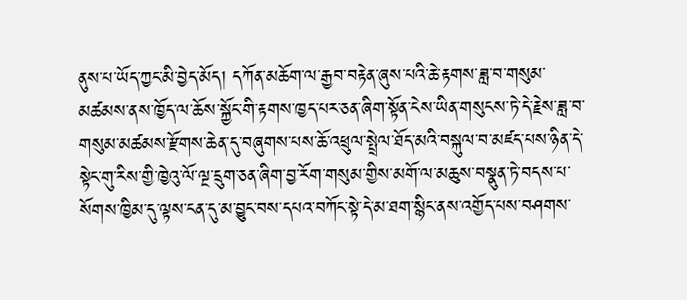ནུས་པ་ཡོད་ཀྱང་མི་བྱེད་མོད། དཀོན་མཆོག་ལ་རྒྱབ་བརྟེན་ཞུས་པའི་ཆེ་རྟགས་ཟླ་བ་གསུམ་མཚམས་ནས་ཁྱོད་ལ་ཆོས་སྐྱོང་གི་རྟགས་ཁྱད་པར་ཅན་ཞིག་སྟོན་ངེས་ཡིན་གསུངས་ཏེ་དེ་རྗེས་ཟླ་བ་གསུམ་མཚམས་རྫོགས་ཆེན་དུ་བཞུགས་པས་ཆོ་འཕྲུལ་སྤྲེལ་ཐོད་མའི་བསྐུལ་བ་མཛད་པས་ཉིན་དེ་སྟེང་གུ་རིས་གྱི་ཁྱེའུ་ལོ་ལྔ་དྲུག་ཅན་ཞིག་བྱ་རོག་གསུམ་གྱིས་མགོ་ལ་མཆུས་བསྣུན་ཏེ་བདས་པ་སོགས་ཁྱིམ་དུ་ལྟས་ངན་དུ་མ་བྱུང་བས་དཔའ་བཀོང་སྟེ་དེ་མ་ཐག་སྙིང་ནས་འགྱོད་པས་བཤགས་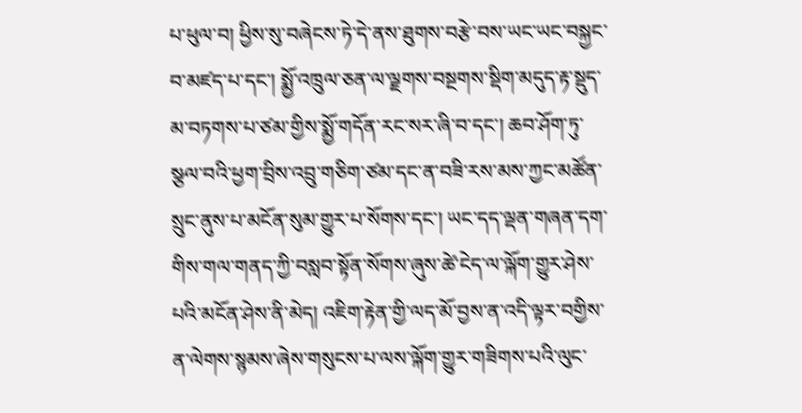པ་ཕུལ་བ། ཕྱིས་སུ་བཞེངས་ཏེ་དེ་ནས་ཐུགས་བརྩེ་བས་ཡང་ཡང་བསྐྱང་བ་མཛད་པ་དང་། སྨྱོ་འཁྲུལ་ཅན་ལ་ལྗགས་བསྔགས་སྡིག་མདུད་རྟ་སྡུད་མ་བཏགས་པ་ཙམ་གྱིས་སྨྱོ་གདོན་རང་སར་ཞི་བ་དང་། ཆབ་ཤོག་ཏུ་སྩལ་བའི་ཕྱག་བྲིས་འབྲུ་གཅིག་ཙམ་དང་ན་བཟི་རས་མས་ཀྱང་མཚོན་སྲུང་ནུས་པ་མངོན་སུམ་གྱུར་པ་སོགས་དང་། ཡང་དད་ལྡན་གཞན་དག་གིས་གལ་གནད་ཀྱི་བསླབ་སྟོན་སོགས་ཞུས་ཚེ་ངེད་ལ་ལྐོག་གྱུར་ཤེས་པའི་མངོན་ཤེས་ནི་མེད། འཇིག་རྟེན་གྱི་ལད་མོ་བྱས་ན་འདི་ལྟར་བགྱིས་ན་ལེགས་སྙམས་ཞེས་གསུངས་པ་ལས་ལྐོག་གྱུར་གཟིགས་པའི་ལུང་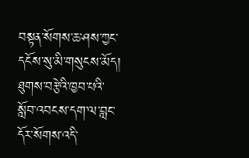བསྟན་སོགས་ཆ་ཤས་ཀྱང་དངོས་སུ་མི་གསུངས་མོད། ཐུགས་བརྩེའི་ཁྱབ་པའི་སློབ་འབངས་དག་ལ་བླང་དོར་སོགས་འདི་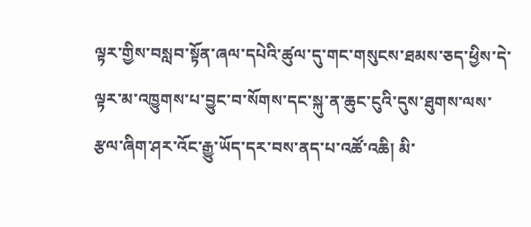ལྟར་གྱིས་བསླབ་སྟོན་ཞལ་དཔེའི་ཚུལ་དུ་གང་གསུངས་ཐམས་ཅད་ཕྱིས་དེ་ལྟར་མ་འཁྱུགས་པ་བྱུང་བ་སོགས་དང་སྐུ་ན་ཆུང་ངུའི་དུས་ཐུགས་ལས་རྩལ་ཞིག་ཤར་འོང་རྒྱུ་ཡོད་དར་བས་ནད་པ་འཚོ་འཆི། མི་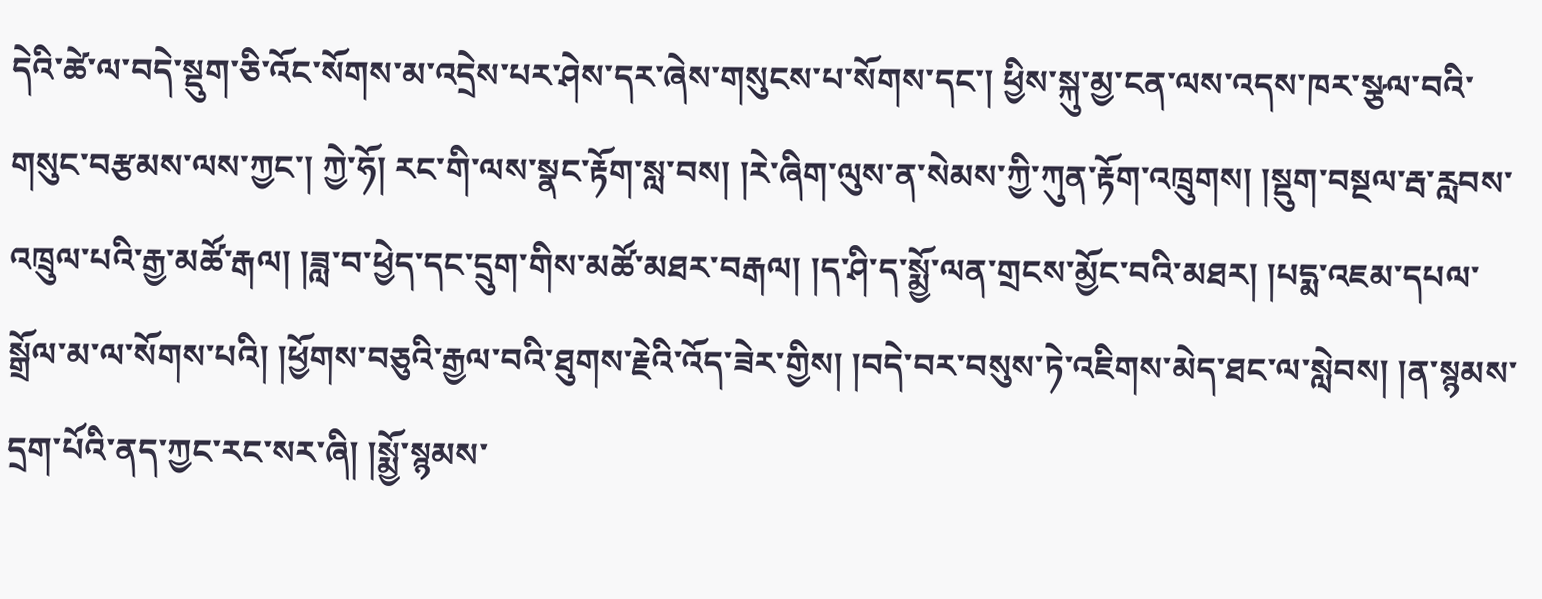དེའི་ཚེ་ལ་བདེ་སྡུག་ཅི་འོང་སོགས་མ་འདྲེས་པར་ཤེས་དར་ཞེས་གསུངས་པ་སོགས་དང་། ཕྱིས་སྐུ་མྱ་ངན་ལས་འདས་ཁར་སྩལ་བའི་གསུང་བརྩམས་ལས་ཀྱང་། ཀྱེ་ཧོ། རང་གི་ལས་སྣང་རྟོག་སླ་བས། །རེ་ཞིག་ལུས་ན་སེམས་ཀྱི་ཀུན་རྟོག་འཁྲུགས། །སྡུག་བསྔལ་རྦ་རླབས་འཁྲུལ་པའི་རྒྱ་མཚོ་རྒལ། །ཟླ་བ་ཕྱེད་དང་དྲུག་གིས་མཚོ་མཐར་བརྒལ། །ད་ཤི་ད་སྨྱོ་ལན་གྲངས་མྱོང་བའི་མཐར། །པདྨ་འཇམ་དཔལ་སྒྲོལ་མ་ལ་སོགས་པའི། །ཕྱོགས་བཅུའི་རྒྱལ་བའི་ཐུགས་རྗེའི་འོད་ཟེར་གྱིས། །བདེ་བར་བསུས་ཏེ་འཇིགས་མེད་ཐང་ལ་སླེབས། །ན་སྙམས་དྲག་པོའི་ནད་ཀྱང་རང་སར་ཞི། །སྨྱོ་སྙམས་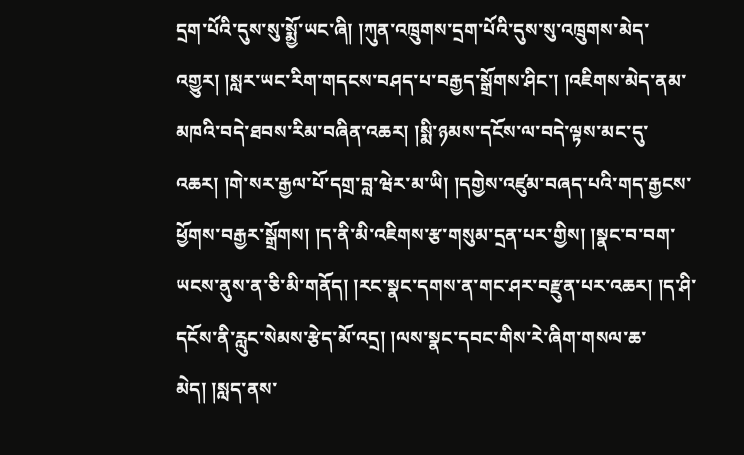དྲག་པོའི་དུས་སུ་སྨྱོ་ཡང་ཞི། །ཀུན་འཁྲུགས་དྲག་པོའི་དུས་སུ་འཁྲུགས་མེད་འགྱུར། །སླར་ཡང་རིག་གདངས་བཤད་པ་བརྒྱད་སྒྲོགས་ཤིང་། །འཇིགས་མེད་ནམ་མཁའི་བདེ་ཐབས་རིམ་བཞིན་འཆར། །སྨི་ཉམས་དངོས་ལ་བདེ་ལྟས་མང་དུ་འཆར། །གེ་སར་རྒྱལ་པོ་དགྲ་བླ་ཝེར་མ་ཡི། །དགྱེས་འཛུམ་བཞད་པའི་གད་རྒྱངས་ཕྱོགས་བརྒྱར་སྒྲོགས། །ད་ནི་མི་འཇིགས་རྩ་གསུམ་དྲན་པར་གྱིས། །སྣང་བ་བག་ཡངས་ནུས་ན་ཅི་མི་གནོད། །རང་སྣང་དགས་ན་གང་ཤར་བརྫུན་པར་འཆར། །ད་ཤི་དངོས་ནི་རླུང་སེམས་རྩེད་མོ་འདྲ། །ལས་སྣང་དབང་གིས་རེ་ཞིག་གསལ་ཆ་མེད། །སླད་ནས་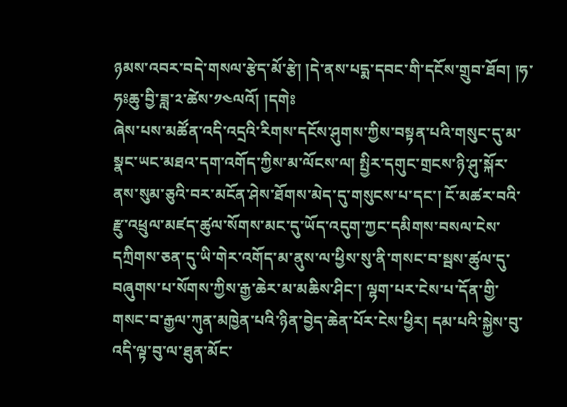ཉམས་འབར་བདེ་གསལ་རྩེད་མོ་རྩེ། །དེ་ནས་པདྨ་དབང་གི་དངོས་གྲུབ་ཐོབ། །ཧ་ཧཿཆུ་བྱི་ཟླ་༢་ཚེས་༡༤ལའོ། །དགེཿ
ཞེས་པས་མཚོན་འདི་འདྲའི་རིགས་དངོས་ཤུགས་ཀྱིས་བསྟན་པའི་གསུང་དུ་མ་སྣང་ཡང་མཐའ་དག་འགོད་ཀྱིས་མ་ལོངས་ལ། སྤྱིར་དགུང་གྲངས་ཉི་ཤུ་སྐོར་ནས་སུམ་ཅུའི་བར་མངོན་ཤེས་ཐོགས་མེད་དུ་གསུངས་པ་དང་། ངོ་མཚར་བའི་རྫུ་འཕྲུལ་མཛད་ཚུལ་སོགས་མང་དུ་ཡོད་འདུག་ཀྱང་དམིགས་བསལ་ངེས་དཀྲིགས་ཅན་དུ་ཡི་གེར་འགོད་མ་ནུས་ལ་ཕྱིས་སུ་ནི་གསང་བ་སྦས་ཚུལ་དུ་བཞུགས་པ་སོགས་ཀྱིས་རྒྱ་ཆེར་མ་མཆིས་ཤིང་། ལྷག་པར་ངེས་པ་དོན་གྱི་གསང་བ་རྒྱལ་ཀུན་མཁྱེན་པའི་ཉིན་བྱེད་ཆེན་པོར་ངེས་ཕྱིར། དམ་པའི་སྐྱེས་བུ་འདི་ལྟ་བུ་ལ་ཐུན་མོང་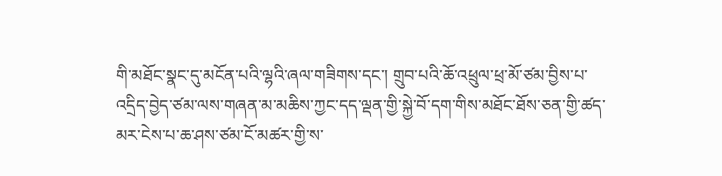གི་མཐོང་སྣང་དུ་མངོན་པའི་ལྷའི་ཞལ་གཟིགས་དང་། གྲུབ་པའི་ཆོ་འཕྲུལ་ཕྲ་མོ་ཙམ་བྱིས་པ་འདྲིད་བྱེད་ཙམ་ལས་གཞན་མ་མཆིས་ཀྱང་དད་ལྡན་གྱི་སྐྱེ་བོ་དག་གིས་མཐོང་ཐོས་ཅན་གྱི་ཚད་མར་ངེས་པ་ཆ་ཤས་ཙམ་ངོ་མཚར་གྱི་ས་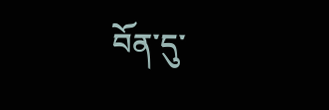བོན་དུ་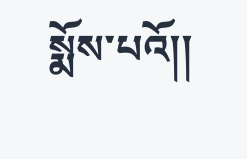སྨོས་པའོ།།